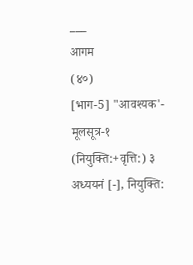___
आगम
(४०)
[भाग-5] "आवश्यक'- मूलसूत्र-१ (नियुक्ति:+वृत्ति:) ३ अध्ययनं [-], नियुक्ति: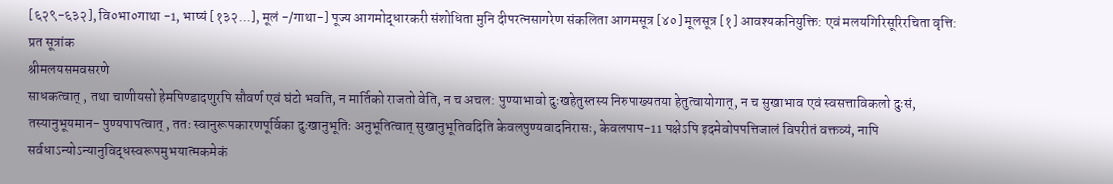[६२९-६३२], वि०भा०गाथा -1, भाष्यं [१३२...], मूलं -/गाथा-] पूज्य आगमोद्धारकरी संशोधिता मुनि दीपरत्नसागरेण संकलिता आगमसूत्र [४०] मूलसूत्र [१] आवश्यकनियुक्ति: एवं मलयगिरिसूरिरचिता वृत्ति:
प्रत सूत्रांक
श्रीमलयसमवसरणे
साधकत्वात् , तथा चाणीयसो हेमपिण्डादणुरपि सौवर्ण एवं घंटो भवति, न मार्तिको राजतो वेति, न च अचल: पुण्याभावो दुःखहेतुस्तस्य निरुपाख्यतया हेतुत्वायोगात्, न च सुखाभाव एवं स्वसत्ताविकलो दुःसं, तस्यानुभूयमान- पुण्यपापत्वात् , ततः स्वानुरूपकारणपूर्विका दुःखानुभूतिः अनुभूतित्वात् सुखानुभूतिवदिति केवलपुण्यवादनिरासः, केवलपाप-11 पक्षेऽपि इदमेवोपपत्तिजालं विपरीतं वक्तव्यं, नापि सर्वधाऽन्योऽन्यानुविद्धस्वरूपमुभयात्मकमेकं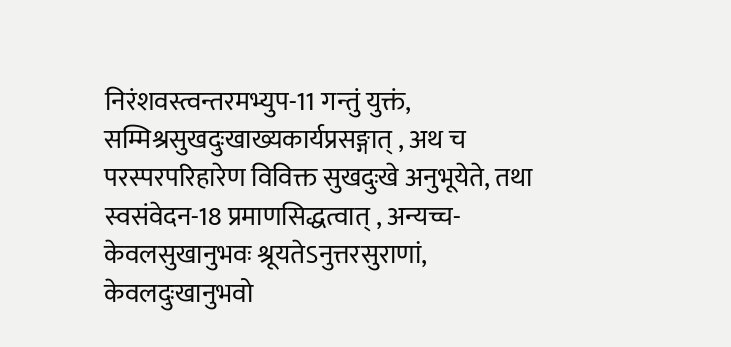निरंशवस्त्वन्तरमभ्युप-11 गन्तुं युक्तं, सम्मिश्रसुखदुःखाख्यकार्यप्रसङ्गात् , अथ च परस्परपरिहारेण विविक्त सुखदुःखे अनुभूयेते, तथा स्वसंवेदन-18 प्रमाणसिद्धत्वात् , अन्यच्च-केवलसुखानुभवः श्रूयतेऽनुत्तरसुराणां, केवलदुःखानुभवो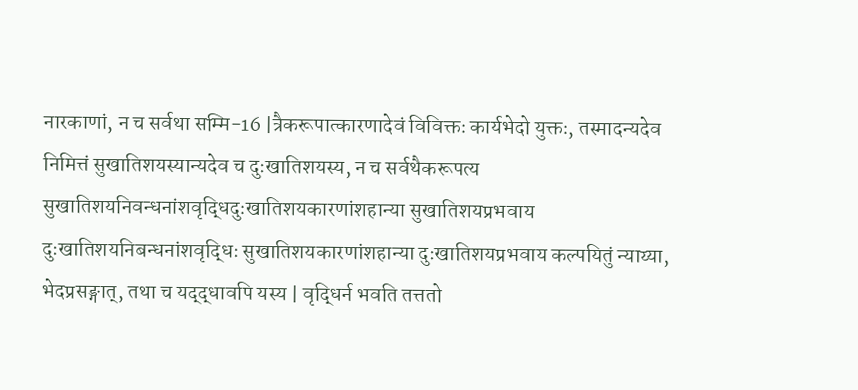नारकाणां, न च सर्वथा सम्मि-16 |त्रैकरूपात्कारणादेवं विविक्तः कार्यभेदो युक्तः, तस्मादन्यदेव निमित्तं सुखातिशयस्यान्यदेव च दुःखातिशयस्य, न च सर्वथैकरूपत्य सुखातिशयनिवन्धनांशवृद्धिदुःखातिशयकारणांशहान्या सुखातिशयप्रभवाय दुःखातिशयनिबन्धनांशवृद्धिः सुखातिशयकारणांशहान्या दुःखातिशयप्रभवाय कल्पयितुं न्याय्या, भेदप्रसङ्गात्, तथा च यद्द्धावपि यस्य | वृद्धिर्न भवति तत्ततो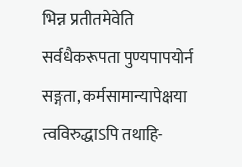भिन्न प्रतीतमेवेति सर्वधैकरूपता पुण्यपापयोर्न सङ्गता, कर्मसामान्यापेक्षया त्वविरुद्धाऽपि तथाहि-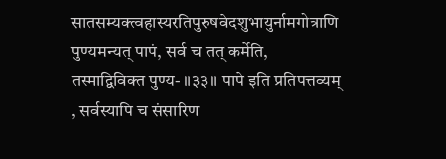सातसम्यक्त्वहास्यरतिपुरुषवेदशुभायुर्नामगोत्राणि पुण्यमन्यत् पापं, सर्व च तत् कर्मेति, तस्माद्विविक्त पुण्य- ॥३३॥ पापे इति प्रतिपत्तव्यम् , सर्वस्यापि च संसारिण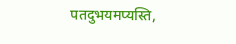पतदुभयमप्यस्ति,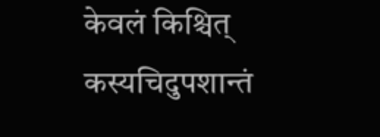केवलं किश्चित् कस्यचिदुपशान्तं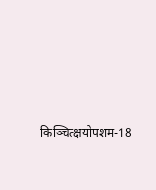किञ्चित्क्षयोपशम-18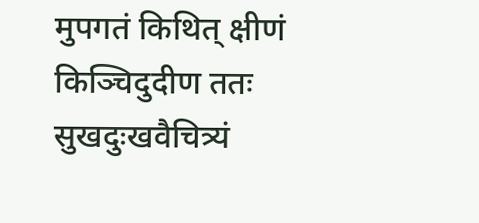मुपगतं किथित् क्षीणं किञ्चिदुदीण ततः सुखदुःखवैचित्र्यं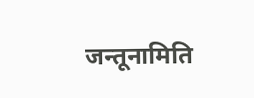जन्तूनामिति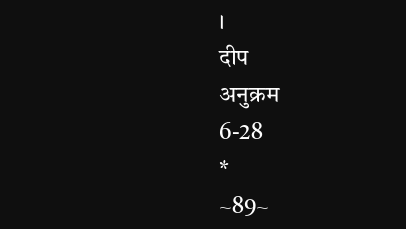।
दीप
अनुक्रम
6-28
*
~89~